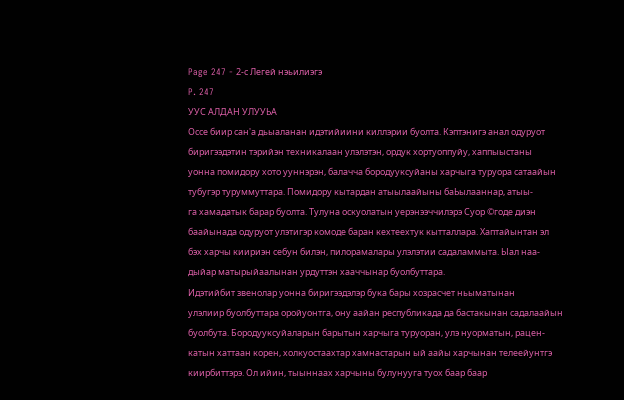Page 247 - 2-с Легей нэьилиэгэ
P. 247
УУС АЛДАН УЛУУЬА
Оссе биир сан'а дьыаланан идэтийиини киллэрии буолта. Кэптэнигэ анал одуруот
биригээдэтин тэрийэн техникалаан улэлэтэн, ордук хортуоппуйу, хаппыыстаны
уонна помидору хото ууннэрэн, балачча бородууксуйаны харчыга туруора сатаайын
тубугэр туруммуттара. Помидору кытардан атыылаайыны баЬылааннар, атыы-
га хамадатык барар буолта. Тулуна оскуолатын уерэнээччилэрэ Суор ©годе диэн
баайынада одуруот улэтигэр комоде баран кехтеехтук кытталлара. Хаптайынтан эл
бэх харчы киириэн себун билэн, пилорамалары улэлэтии садаламмыта. Ыал наа-
дыйар матырыйаалынан урдуттэн хааччынар буолбуттара.
Идэтийбит звенолар уонна биригээдэлэр бука бары хозрасчет ньыматынан
улэлиир буолбуттара оройуонтга, ону аайан республикада да бастакынан садалаайын
буолбута. Бородууксуйаларын барытын харчыга туруоран, улэ нуорматын, рацен-
катын хаттаан корен, холкуостаахтар хамнастарын ый аайы харчынан телеейунтгэ
киирбиттэрэ. Ол ийин, тыыннаах харчыны булунууга туох баар баар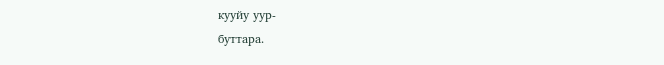кууйу уур-
буттара.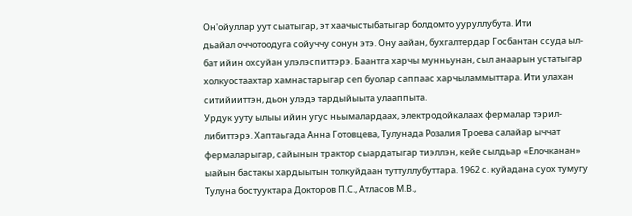Он'ойуллар уут сыатыгар, эт хаачыстыбатыгар болдомто ууруллубута. Ити
дьайал оччотоодуга сойуччу сонун этэ. Ону аайан, бухгалтердар Госбантан ссуда ыл-
бат ийин охсуйан улэлэспиттэрэ. Баантга харчы мунньунан, сыл анаарын устатыгар
холкуостаахтар хамнастарыгар сеп буолар саппаас харчыламмыттара. Ити улахан
ситийииттэн, дьон улэдэ тардыйыыта улааппыта.
Урдук ууту ылыы ийин угус ньымалардаах, электродойкалаах фермалар тэрил-
либиттэрэ. Хаптаьгада Анна Готовцева, Тулунада Розалия Троева салайар ыччат
фермаларыгар, сайынын трактор сыардатыгар тиэллэн, кейе сылдьар «Елочканан»
ыайын бастакы хардыытын толкуйдаан туттуллубуттара. 1962 с. куйадана суох тумугу
Тулуна бостууктара Докторов П.С., Атласов М.В.,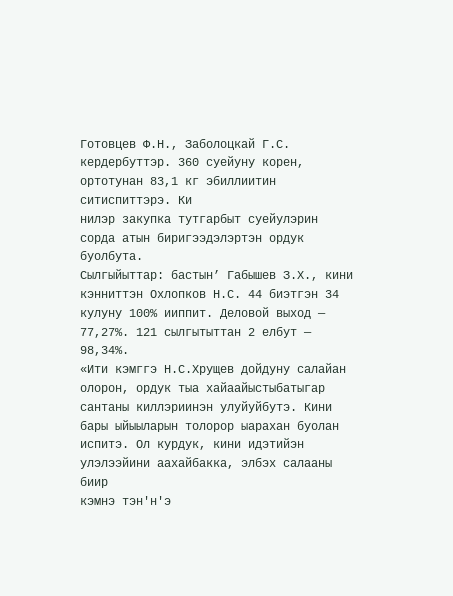Готовцев Ф.Н., Заболоцкай Г.С.
кердербуттэр. 360 суейуну корен, ортотунан 83,1 кг эбиллиитин ситиспиттэрэ. Ки
нилэр закупка тутгарбыт суейулэрин сорда атын биригээдэлэртэн ордук буолбута.
Сылгыйыттар: бастын’ Габышев З.Х., кини кэнниттэн Охлопков Н.С. 44 биэтгэн 34
кулуну 100% ииппит. Деловой выход — 77,27%. 121 сылгытыттан 2 елбут — 98,34%.
«Ити кэмггэ Н.С.Хрущев дойдуну салайан олорон, ордук тыа хайаайыстыбатыгар
сантаны киллэриинэн улуйуйбутэ. Кини бары ыйыыларын толорор ыарахан буолан
испитэ. Ол курдук, кини идэтийэн улэлээйини аахайбакка, элбэх салааны биир
кэмнэ тэн'н'э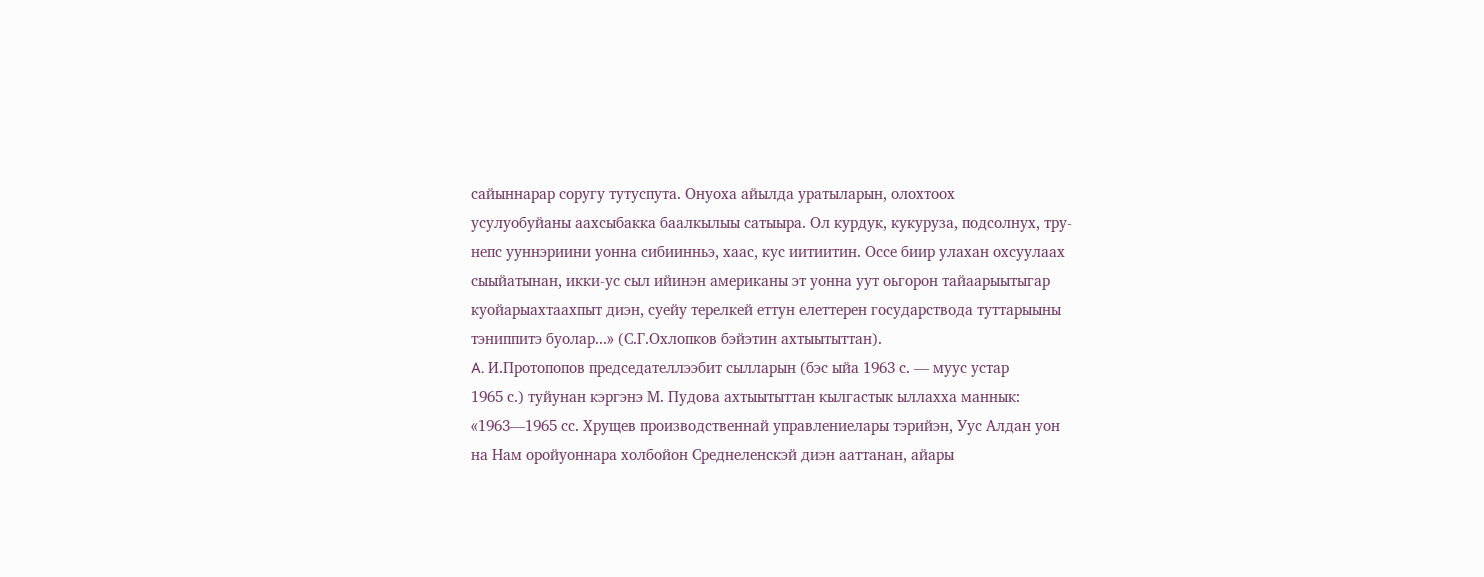сайыннарар соругу тутуспута. Онуоха айылда уратыларын, олохтоох
усулуобуйаны аахсыбакка баалкылыы сатыыра. Ол курдук, кукуруза, подсолнух, тру-
непс ууннэриини уонна сибиинньэ, хаас, кус иитиитин. Оссе биир улахан охсуулаах
сыыйатынан, икки-ус сыл ийинэн американы эт уонна уут оьгорон тайаарыытыгар
куойарыахтаахпыт диэн, суейу терелкей еттун елеттерен государствода туттарыыны
тэниппитэ буолар...» (С.Г.Охлопков бэйэтин ахтыытыттан).
A. И.Протопопов председателлээбит сылларын (бэс ыйа 1963 с. — муус устар
1965 с.) туйунан кэргэнэ М. Пудова ахтыытыттан кылгастык ыллахха маннык:
«1963—1965 сс. Хрущев производственнай управлениелары тэрийэн, Уус Алдан уон
на Нам оройуоннара холбойон Среднеленскэй диэн ааттанан, айары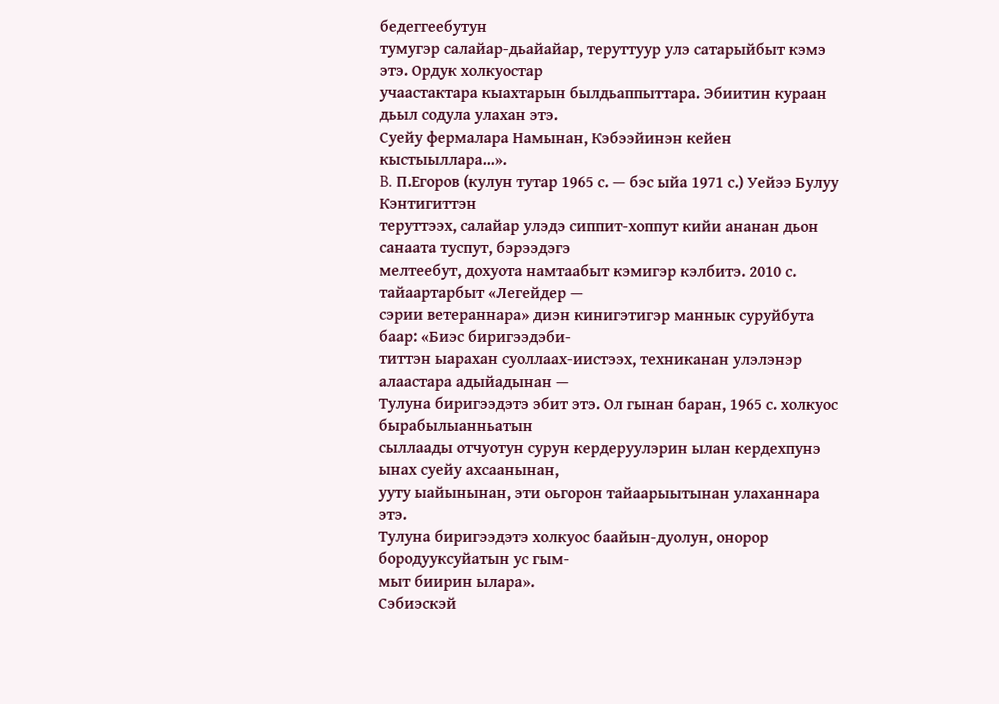бедеггеебутун
тумугэр салайар-дьайайар, теруттуур улэ сатарыйбыт кэмэ этэ. Ордук холкуостар
учаастактара кыахтарын былдьаппыттара. Эбиитин кураан дьыл содула улахан этэ.
Суейу фермалара Намынан, Кэбээйинэн кейен кыстыыллара...».
B. П.Егоров (кулун тутар 1965 с. — бэс ыйа 1971 с.) Уейээ Булуу Кэнтигиттэн
теруттээх, салайар улэдэ сиппит-хоппут кийи ананан дьон санаата туспут, бэрээдэгэ
мелтеебут, дохуота намтаабыт кэмигэр кэлбитэ. 2010 с. тайаартарбыт «Легейдер —
сэрии ветераннара» диэн кинигэтигэр маннык суруйбута баар: «Биэс биригээдэби-
титтэн ыарахан суоллаах-иистээх, техниканан улэлэнэр алаастара адыйадынан —
Тулуна биригээдэтэ эбит этэ. Ол гынан баран, 1965 с. холкуос бырабылыанньатын
сыллаады отчуотун сурун кердеруулэрин ылан кердехпунэ ынах суейу ахсаанынан,
ууту ыайынынан, эти оьгорон тайаарыытынан улаханнара этэ.
Тулуна биригээдэтэ холкуос баайын-дуолун, онорор бородууксуйатын ус гым-
мыт биирин ылара».
Сэбиэскэй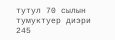тутул 70 сылын тумуктуер диэри 245